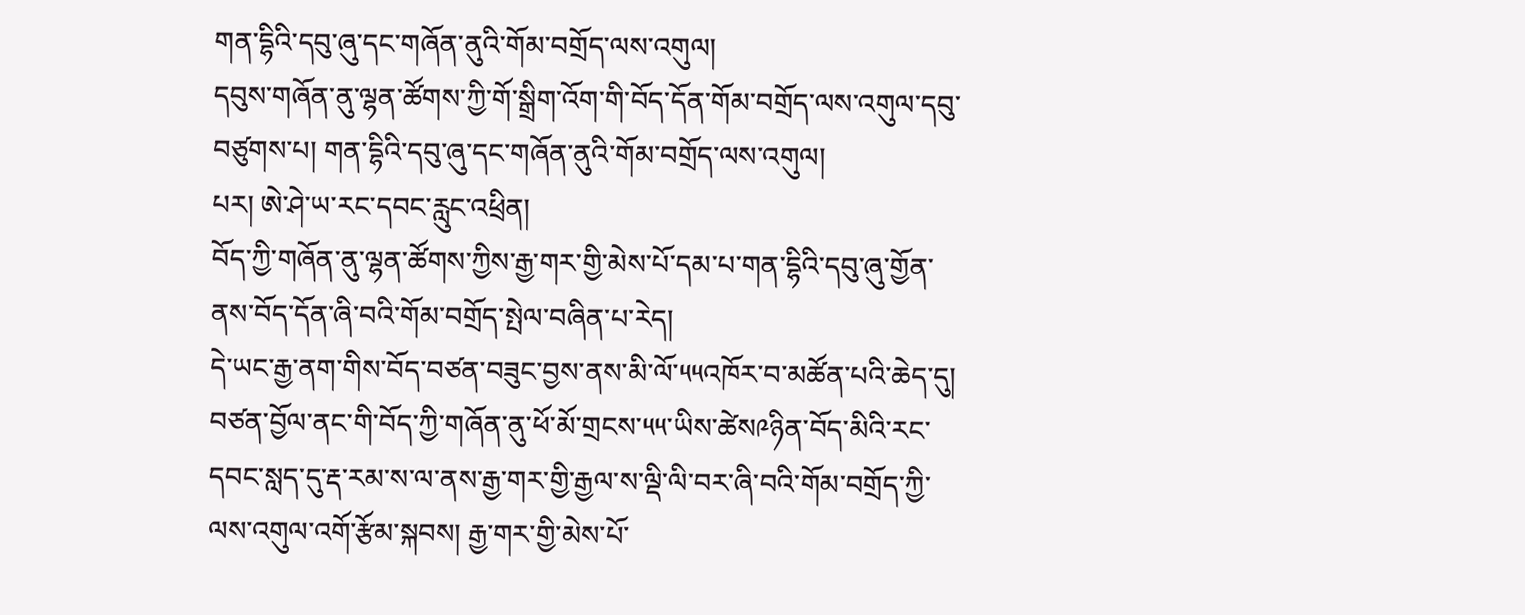གན་དྷིའི་དབུ་ཞུ་དང་གཞོན་ནུའི་གོམ་བགྲོད་ལས་འགུལ།
དབུས་གཞོན་ནུ་ལྷན་ཚོགས་ཀྱི་གོ་སྒྲིག་འོག་གི་བོད་དོན་གོམ་བགྲོད་ལས་འགུལ་དབུ་བཙུགས་པ། གན་དྷིའི་དབུ་ཞུ་དང་གཞོན་ནུའི་གོམ་བགྲོད་ལས་འགུལ།
པར། ཨེ་ཤེ་ཡ་རང་དབང་རླུང་འཕྲིན།
བོད་ཀྱི་གཞོན་ནུ་ལྷན་ཚོགས་ཀྱིས་རྒྱ་གར་གྱི་མེས་པོ་དམ་པ་གན་དྷིའི་དབུ་ཞུ་གྱོན་ནས་བོད་དོན་ཞི་བའི་གོམ་བགྲོད་སྤེལ་བཞིན་པ་རེད།
དེ་ཡང་རྒྱ་ནག་གིས་བོད་བཙན་བཟུང་བྱས་ནས་མི་ལོ་༥༥འཁོར་བ་མཚོན་པའི་ཆེད་དུ། བཙན་བྱོལ་ནང་གི་བོད་ཀྱི་གཞོན་ནུ་ཕོ་མོ་གྲངས་༥༥་ཡིས་ཚེས༩ཉིན་བོད་མིའི་རང་དབང་སླད་དུ་རྡ་རམ་ས་ལ་ནས་རྒྱ་གར་གྱི་རྒྱལ་ས་ལྡི་ལི་བར་ཞི་བའི་གོམ་བགྲོད་ཀྱི་ལས་འགུལ་འགོ་རྩོམ་སྐབས། རྒྱ་གར་གྱི་མེས་པོ་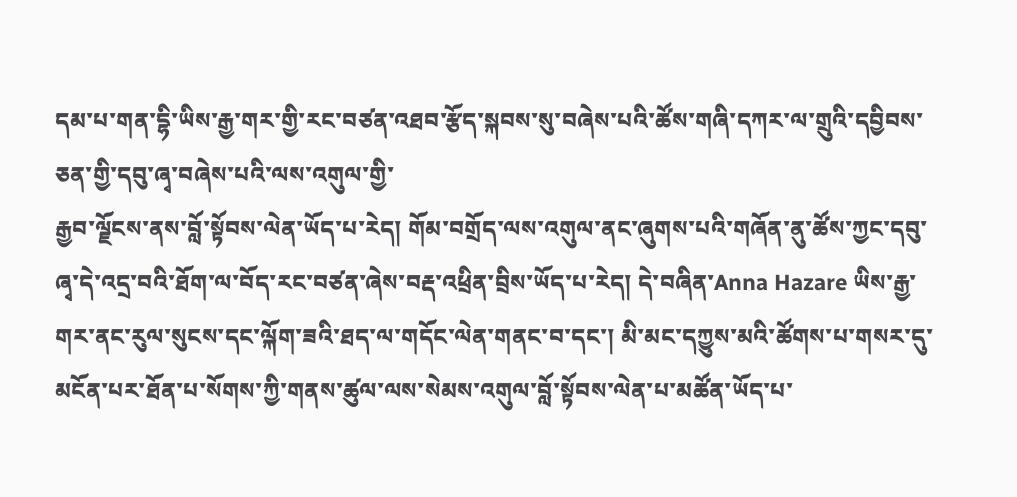དམ་པ་གན་དྷི་ཡིས་རྒྱ་གར་གྱི་རང་བཙན་འཐབ་རྩོད་སྐབས་སུ་བཞེས་པའི་ཚོས་གཞི་དཀར་ལ་གྲུའི་དབྱིབས་ཅན་གྱི་དབུ་ཞྭ་བཞེས་པའི་ལས་འགུལ་གྱི་
རྒྱབ་ལྗོངས་ནས་བློ་སྟོབས་ལེན་ཡོད་པ་རེད། གོམ་བགྲོད་ལས་འགུལ་ནང་ཞུགས་པའི་གཞོན་ནུ་ཚོས་ཀྱང་དབུ་ཞྭ་དེ་འདྲ་བའི་ཐོག་ལ་བོད་རང་བཙན་ཞེས་བརྡ་འཕྲིན་བྲིས་ཡོད་པ་རེད། དེ་བཞིན་Anna Hazare ཡིས་རྒྱ་གར་ནང་རུལ་སུངས་དང་ལྐོག་ཟའི་ཐད་ལ་གདོང་ལེན་གནང་བ་དང་། མི་མང་དཀྱུས་མའི་ཚོགས་པ་གསར་དུ་མངོན་པར་ཐོན་པ་སོགས་ཀྱི་གནས་ཚུལ་ལས་སེམས་འགུལ་བློ་སྟོབས་ལེན་པ་མཚོན་ཡོད་པ་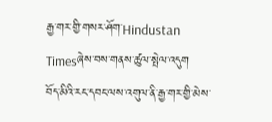རྒྱ་གར་གྱི་གསར་ཤོག་Hindustan Timesཞེས་བས་གནས་ཚུལ་སྤེལ་འདུག
བོད་མིའི་རང་དབང་ལས་འགུལ་ནི་རྒྱ་གར་གྱི་མེས་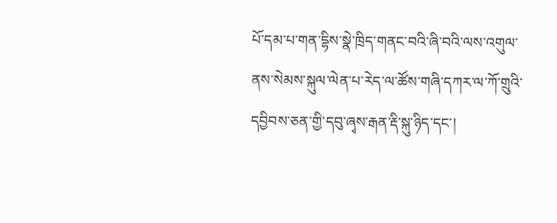པོ་དམ་པ་གན་དྷིས་སྣེ་ཁྲིད་གནང་བའི་ཞི་བའི་ལས་འགུལ་ནས་སེམས་སྐུལ་ལེན་པ་རེད་ལ་ཚོས་གཞི་དཀར་ལ་ཀོ་གྲུའི་དབྱིབས་ཅན་གྱི་དབུ་ཞྭས་རྒན་རྡི་སྐུ་ཉིད་དང་།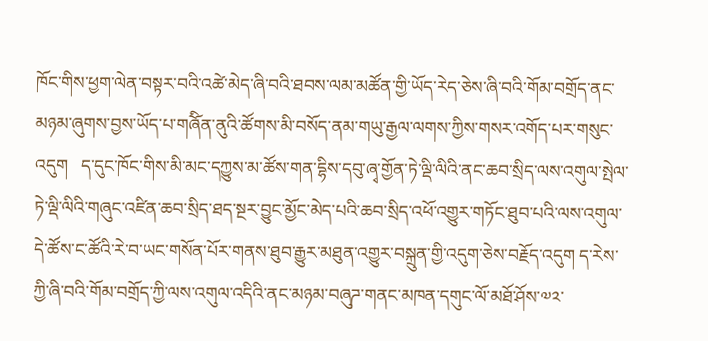ཁོང་གིས་ཕྱག་ལེན་བསྟར་བའི་འཚེ་མེད་ཞི་བའི་ཐབས་ལམ་མཚོན་གྱི་ཡོད་རེད་ཅེས་ཞི་བའི་གོམ་བགྲོད་ནང་མཉམ་ཞུགས་བྱས་ཡོད་པ་གཞོིན་ནུའི་ཚོགས་མི་བསོད་ནམ་གཡུ་རྒྱལ་ལགས་ཀྱིས་གསར་འགོད་པར་གསུང་འདུག   ད་དུང་ཁོང་གིས་མི་མང་དཀྱུས་མ་ཚོས་གན་དྷིས་དབུ་ཞྭ་གྱོན་ཏེ་ལྡི་ལིའི་ནང་ཆབ་སྲིད་ལས་འགུལ་སྤེལ་ཏེ་ལྡི་ལིའི་གཞུང་འཛིན་ཆབ་སྲིད་ཐད་སྔར་བྱུང་མྱོང་མེད་པའི་ཆབ་སྲིད་འཕོ་འགྱུར་གཏོང་ཐུབ་པའི་ལས་འགུལ་དེ་ཚོས་ང་ཚོའི་རེ་བ་ཡང་གསོན་པོར་གནས་ཐུབ་རྒྱུར་མཐུན་འགྱུར་བསྐྲུན་གྱི་འདུག་ཅེས་བརྗོད་འདུག ད་རེས་ཀྱི་ཞི་བའི་གོམ་བགྲོད་ཀྱི་ལས་འགུལ་འདིའི་ནང་མཉམ་བཞུཌ་གནང་མཁན་དགུང་ལོ་མཐོ་ཤོས་༧༢་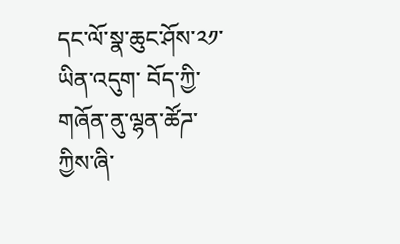དང་ལོ་སྣ་ཆུང་ཤོས་༢༡་ཡིན་འདུག་ བོད་ཀྱི་གཞོན་ནུ་ལྷན་ཚོཌ་ཀྱིས་ཞི་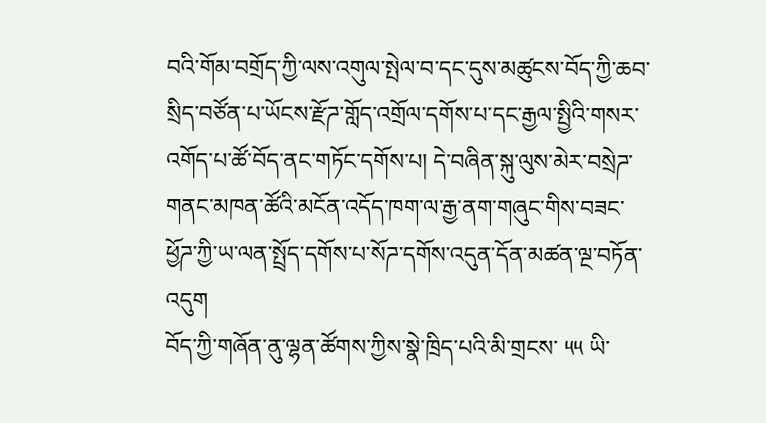བའི་གོམ་བགྲོད་ཀྱི་ལས་འགུལ་སྤེལ་བ་དང་དུས་མཚུངས་བོད་ཀྱི་ཆབ་སྲིད་བཙོན་པ་ཡོངས་རྫོཌ་གློད་འགྲོལ་དགོས་པ་དང་རྒྱལ་སྤྱིའི་གསར་འགོད་པ་ཚོ་བོད་ནང་གཏོང་དགོས་པ། དེ་བཞིན་སྐུ་ལུས་མེར་བསྲེཌ་གནང་མཁན་ཚོའི་མངོན་འདོད་ཁག་ལ་རྒྱ་ནག་གཞུང་གིས་བཟང་ཕྱོཌ་ཀྱི་ཡ་ལན་སྤྲོད་དགོས་པ་སོཌ་དགོས་འདུན་དོན་མཚན་ལྔ་བཏོན་འདུག
བོད་ཀྱི་གཞོན་ནུ་ལྷན་ཚོགས་ཀྱིས་སྣེ་ཁྲིད་པའི་མི་གྲངས་ ༥༥ ཡི་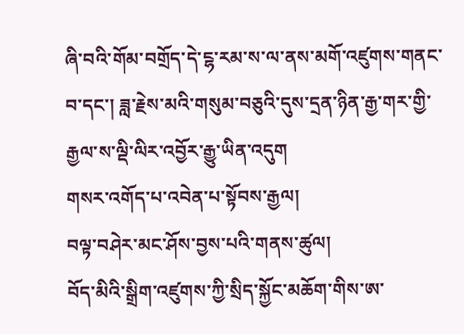ཞི་བའི་གོམ་བགྲོད་དེ་ངྷ་རམ་ས་ལ་ནས་མགོ་འཛུགས་གནང་བ་དང་། ཟླ་རྗེས་མའི་གསུམ་བཅུའི་དུས་དྲན་ཉིན་རྒྱ་གར་གྱི་རྒྱལ་ས་ལྡི་ལིར་འབྱོར་རྒྱུ་ཡིན་འདུག
གསར་འགོད་པ་འབེན་པ་སྟོབས་རྒྱལ།
བལྟ་བཤེར་མང་ཤོས་བྱས་པའི་གནས་ཚུལ།
བོད་མིའི་སྒྲིག་འཛུགས་ཀྱི་སྲིད་སྐྱོང་མཆོག་གིས་ཨ་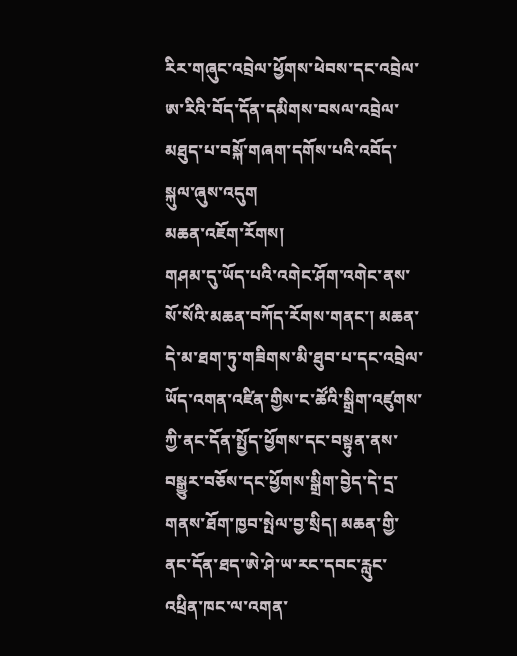རིར་གཞུང་འབྲེལ་ཕྱོགས་ཕེབས་དང་འབྲེལ་ཨ་རིའི་བོད་དོན་དམིགས་བསལ་འབྲེལ་མཐུད་པ་བསྐོ་གཞག་དགོས་པའི་འབོད་སྐུལ་ཞུས་འདུག
མཆན་འཇོག་རོགས།
གཤམ་དུ་ཡོད་པའི་འགེང་ཤོག་འགེང་ནས་སོ་སོའི་མཆན་བཀོད་རོགས་གནང་། མཆན་དེ་མ་ཐག་ཏུ་གཟིགས་མི་ཐུབ་པ་དང་འབྲེལ་ཡོད་འགན་འཛིན་གྱིས་ང་ཚོའི་སྒྲིག་འཛུགས་ཀྱི་ནང་དོན་སྤྱོད་ཕྱོགས་དང་བསྟུན་ནས་བསྒྱུར་བཅོས་དང་ཕྱོགས་སྒྲིག་བྱེད་དེ་དྲ་གནས་ཐོག་ཁྱབ་སྤེལ་བྱ་སྲིད། མཆན་གྱི་ནང་དོན་ཐད་ཨེ་ཤེ་ཡ་རང་དབང་རླུང་འཕྲིན་ཁང་ལ་འགན་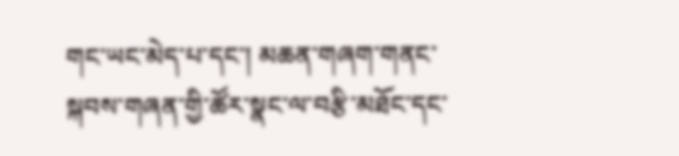གང་ཡང་མེད་པ་དང་། མཆན་གཞག་གནང་སྐབས་གཞན་གྱི་ཚོར་སྣང་ལ་བརྩི་མཐོང་དང་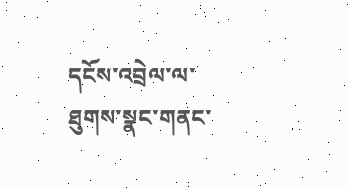དངོས་འབྲེལ་ལ་ཐུགས་སྣང་གནང་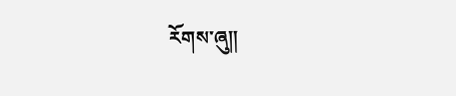རོགས་ཞུ༎